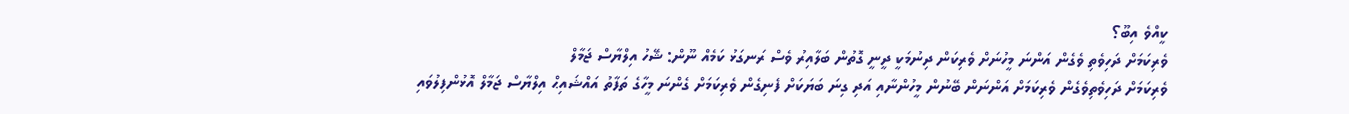ކީއްވެ އިބޫ؟
ވެރިކަމަށް ދަހިވެތި ވެގެން އަންނަ މީހުނަށް ވެރިކަން ދިނުމަކީ ދީނީ ގޮތުން ބަލާއިރު ވެސް ރަނގަޅު ކަމެއް ނޫން: ޝޭހު އިލްޔާސް ޖަމާލް
ވެރިކަމަށް ދަހިވެތިވެގެން ވެރިކަމަށް އަންނަން ބޭނުން މީހުންނާއި އަދި ގިނަ ބަޔަކަށް ފެނިގެން ވެރިކަމަށް ގެންނަ މީހާގެ ތަފާތު އައްޝައިޙް އިލްޔާސް ޖަމާލް އޮޅުންފިލުވައި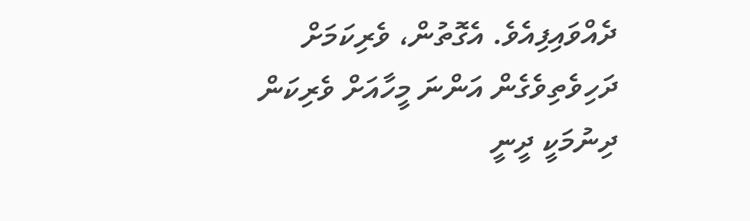ދެއްވައިފިއެވެ. އެގޮތުން، ވެރިކަމަށް ދަހިވެތިވެގެން އަންނަ މީހާއަށް ވެރިކަން ދިނުމަކީ ދީނީ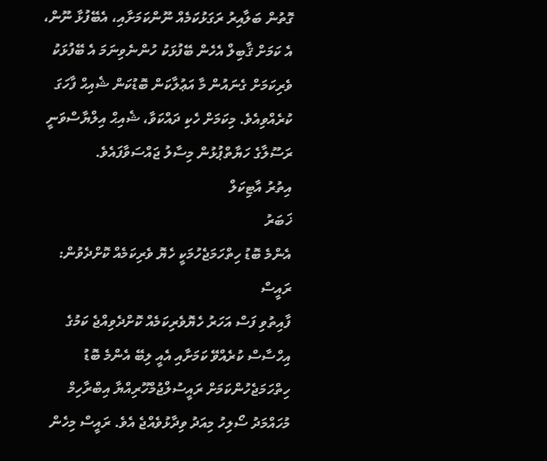ގޮތުން ބަލާއިރު ރަގަޅުކަމެއް ނޫންކަމަށާއި، އެބޭފުޅާ ނޫން، އެ ކަމަށް ޤާބިލް އެހެން ބޭފުޅަކު ހުންނެވިނަމަ އެ ބޭފުޅަކު ވެރިކަމަށް ގެނައުން މާ އަޢުލާކަން ބޮޑުކަން ޝެއިޙް ފާހަގަ ކުރެއްވިއެވެ. މިކަމަށް ހެކި ދައްކަވާ، ޝެއިޙް އިލްޔާސްވަނީ ރަސޫލާގެ ހަޔާތްޕުޅުން މިސާލު ޖައްސަވާފައެވެ.
އިތުރު އާޓިކަލް
ޚަބަރު
އެންމެ ބޮޑު ހިތްހަމަޖެހުމަކީ ހެޔޮ ވެރިކަމެއް ކޮށްދެވުން: ރައީސް
ފާއިތުވި ފަސް އަހަރު ހެޔޮވެރިކަމެއް ކޮށްދެވިއްޖެ ކަމުގެ އިހްސާސް ކުރެއްވޭ ކަމަށާއި އެއީ ލިބޭ އެންމެ ބޮޑު ހިތްހަމަޖެހުންކަމަށް ރައީސުލްޖުމްހޫރިއްޔާ އިބްރާހިމް މުހައްމަދު ސޯލިހު މިއަދު ވިދާޅުވެއްޖެ އެވެ. ރައީސް މިހެން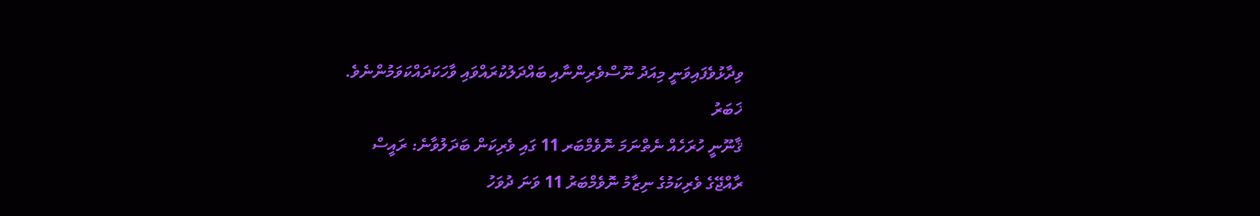ވިދާޅުވެފައިވަނީ މިއަދު ނޫސްވެރިންނާއި ބައްދަލުކުރައްވައި ވާހަކަދައްކަވަމުންނެވެ.
ޚަބަރު
ޤާނޫނީ ހުރަހެއް ނެތްނަމަ ނޮވެމްބަރ 11 ގައި ވެރިކަން ބަދަލުވާނެ: ރައީސް
ރާއްޖޭގެ ވެރިކަމުގެ ނިޒާމު ނޮވެމްބަރު 11 ވަނަ ދުވަހު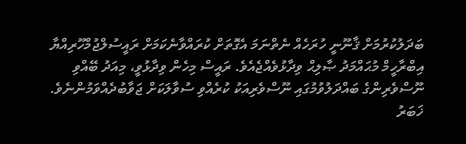ބަދަލުކުރުމަށް ޤާނޫނީ ހުރަހެއް ނެތްނަމަ އެގޮތަށް ކުރައްވާނެކަމަށް ރައީސުލްޖުމްހޫރިއްޔާ އިބްރާހީމް މުޙައްމަދު ޞާލިޙް ވިދާޅުވެއްޖެއެވެ. ރައީސް މިހެން ވިދާޅުވީ، މިއަދު ބޭއްވި ނޫސްވެރިންގެ ބައްދަލުވުމުގައި ނޫސްވެރިއަކު ކުރެއްވި ސުވާލަކަށް ޖަވާބުދެއްވަމުންނެވެ.
ޚަބަރު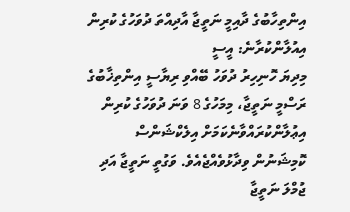އިންތިހާބުގެ ދާއިމީ ނަތީޖާ އާދިއްތަ ދުވަހުގެ ކުރިން އިއުލާންކުރާނެ: އީސީ
މިދިޔަ ހޮނިހިރު ދުވަހު ބޭއްވި ރިޔާސީ އިންތިޚާބުގެ ރަސްމީ ނަތީޖާ، މިމަހުގެ 8 ވަނަ ދުވަހުގެ ކުރިން އިޢުލާންކުރައްވާނެކަމަށް އިލެކްޝަންސް ކޮމިޝަނުން ވިދާޅުވެއްޖެއެވެ. ވަގުތީ ނަތީޖާ އަދި ޖުމްލަ ނަތީޖާ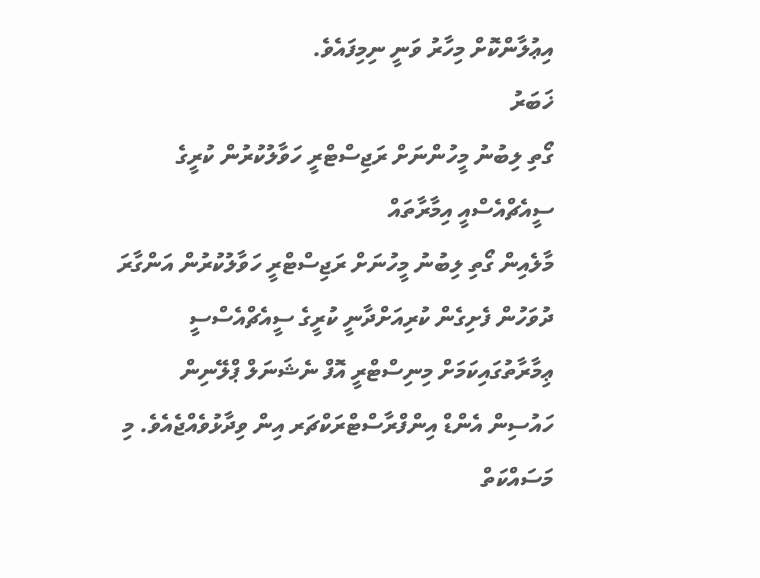އިޢުލާންކޮށް މިހާރު ވަނީ ނިމިފައެވެ.
ޚަބަރު
ގޯތި ލިބުނު މީހުންނަށް ރަޖިސްޓްރީ ހަވާލުކުރުން ކުރީގެ ސީއެޗްއެސްއީ އިމާރާތައް
މާލެއިން ގޯތި ލިބުނު މީހުނަށް ރަޖިސްޓްރީ ހަވާލުކުރުން އަންގާރަ ދުވަހުން ފެށިގެން ކުރިއަށްދާނީ ކުރީގެ ސީއެޗްއެސްސީ ޢިމާރާތުގައިކަމަށް މިނިސްޓްރީ އޮފް ނެޝަނަލް ޕްލޭނިން ހައުސިން އެންޑް އިންފްރާސްޓްރަކްޗަރ އިން ވިދާޅުވެއްޖެއެވެ. މި މަސައްކަތް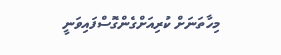މިހާތަނަށް ކުރިއަށްގެންގޮސްފައިވަނީ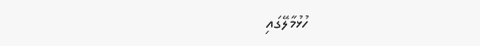ހުޅުމާލޭގައި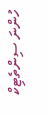ހުންނަ ސިންތެޓިކް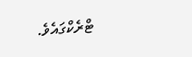ޓްރެކްގައެވެ.